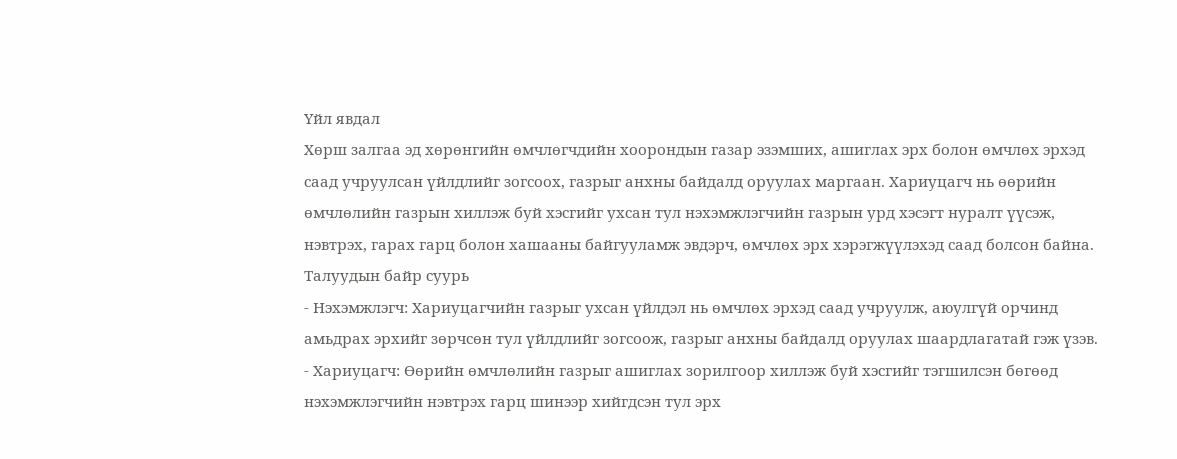Үйл явдал
Хөрш залгаа эд хөрөнгийн өмчлөгчдийн хоорондын газар эзэмших, ашиглах эрх болон өмчлөх эрхэд саад учруулсан үйлдлийг зогсоох, газрыг анхны байдалд оруулах маргаан. Хариуцагч нь өөрийн өмчлөлийн газрын хиллэж буй хэсгийг ухсан тул нэхэмжлэгчийн газрын урд хэсэгт нуралт үүсэж, нэвтрэх, гарах гарц болон хашааны байгууламж эвдэрч, өмчлөх эрх хэрэгжүүлэхэд саад болсон байна.
Талуудын байр суурь
- Нэхэмжлэгч: Хариуцагчийн газрыг ухсан үйлдэл нь өмчлөх эрхэд саад учруулж, аюулгүй орчинд амьдрах эрхийг зөрчсөн тул үйлдлийг зогсоож, газрыг анхны байдалд оруулах шаардлагатай гэж үзэв.
- Хариуцагч: Өөрийн өмчлөлийн газрыг ашиглах зорилгоор хиллэж буй хэсгийг тэгшилсэн бөгөөд нэхэмжлэгчийн нэвтрэх гарц шинээр хийгдсэн тул эрх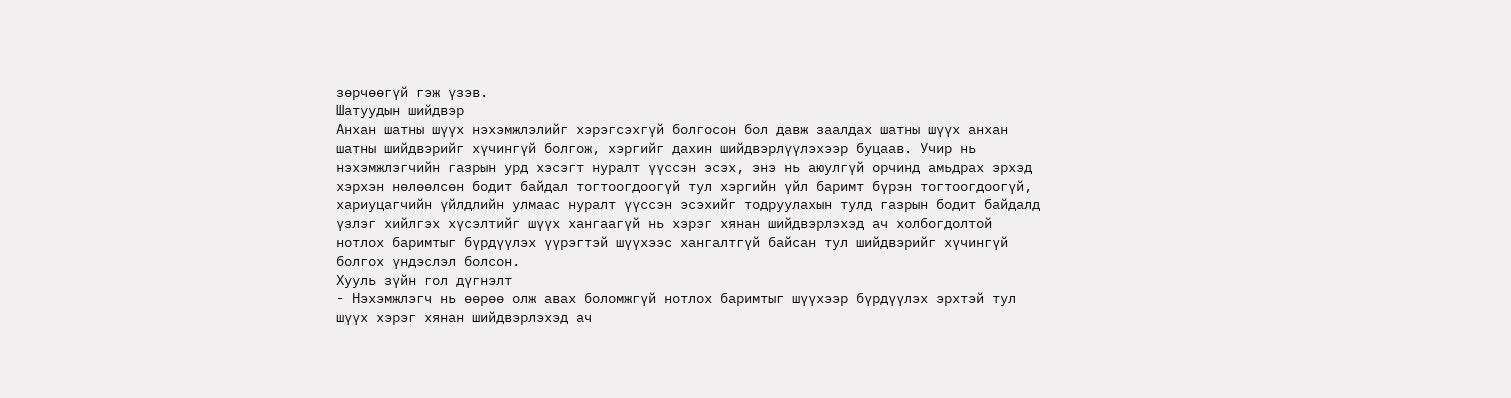зөрчөөгүй гэж үзэв.
Шатуудын шийдвэр
Анхан шатны шүүх нэхэмжлэлийг хэрэгсэхгүй болгосон бол давж заалдах шатны шүүх анхан шатны шийдвэрийг хүчингүй болгож, хэргийг дахин шийдвэрлүүлэхээр буцаав. Учир нь нэхэмжлэгчийн газрын урд хэсэгт нуралт үүссэн эсэх, энэ нь аюулгүй орчинд амьдрах эрхэд хэрхэн нөлөөлсөн бодит байдал тогтоогдоогүй тул хэргийн үйл баримт бүрэн тогтоогдоогүй, хариуцагчийн үйлдлийн улмаас нуралт үүссэн эсэхийг тодруулахын тулд газрын бодит байдалд үзлэг хийлгэх хүсэлтийг шүүх хангаагүй нь хэрэг хянан шийдвэрлэхэд ач холбогдолтой нотлох баримтыг бүрдүүлэх үүрэгтэй шүүхээс хангалтгүй байсан тул шийдвэрийг хүчингүй болгох үндэслэл болсон.
Хууль зүйн гол дүгнэлт
- Нэхэмжлэгч нь өөрөө олж авах боломжгүй нотлох баримтыг шүүхээр бүрдүүлэх эрхтэй тул шүүх хэрэг хянан шийдвэрлэхэд ач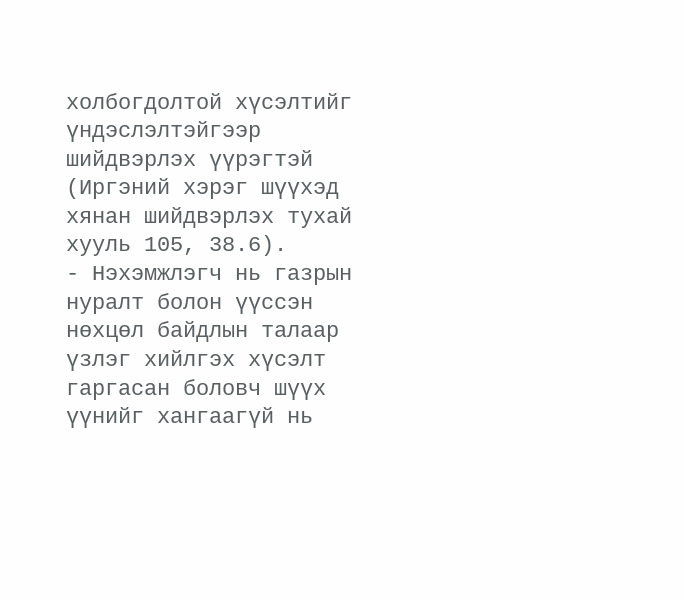холбогдолтой хүсэлтийг үндэслэлтэйгээр шийдвэрлэх үүрэгтэй (Иргэний хэрэг шүүхэд хянан шийдвэрлэх тухай хууль 105, 38.6).
- Нэхэмжлэгч нь газрын нуралт болон үүссэн нөхцөл байдлын талаар үзлэг хийлгэх хүсэлт гаргасан боловч шүүх үүнийг хангаагүй нь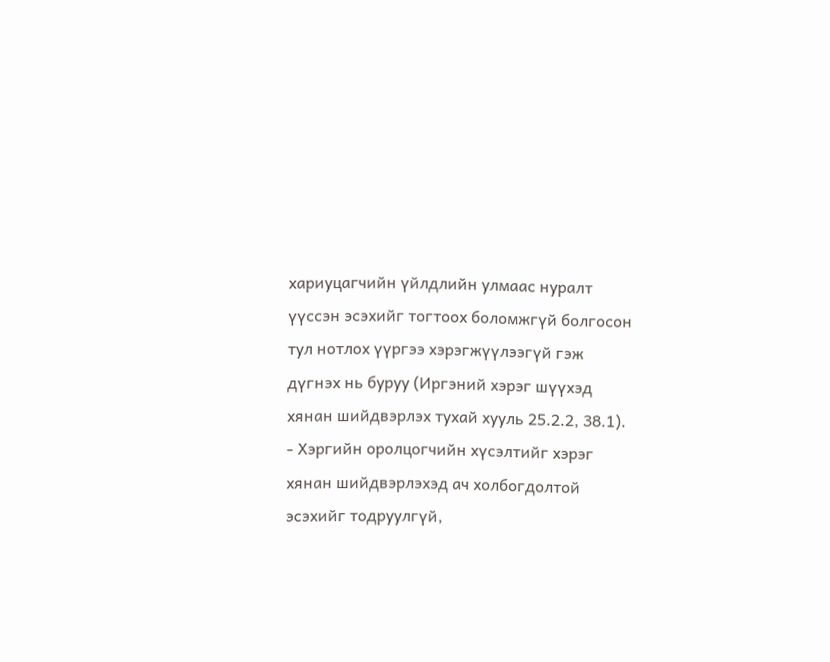хариуцагчийн үйлдлийн улмаас нуралт үүссэн эсэхийг тогтоох боломжгүй болгосон тул нотлох үүргээ хэрэгжүүлээгүй гэж дүгнэх нь буруу (Иргэний хэрэг шүүхэд хянан шийдвэрлэх тухай хууль 25.2.2, 38.1).
- Хэргийн оролцогчийн хүсэлтийг хэрэг хянан шийдвэрлэхэд ач холбогдолтой эсэхийг тодруулгүй,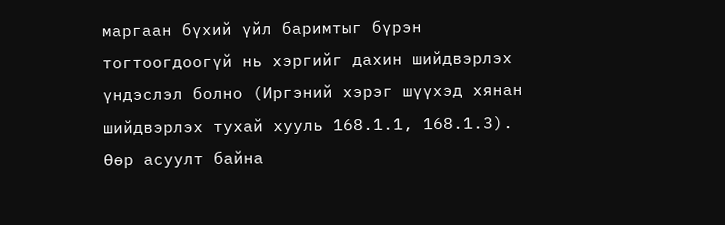маргаан бүхий үйл баримтыг бүрэн тогтоогдоогүй нь хэргийг дахин шийдвэрлэх үндэслэл болно (Иргэний хэрэг шүүхэд хянан шийдвэрлэх тухай хууль 168.1.1, 168.1.3).
Өөр асуулт байна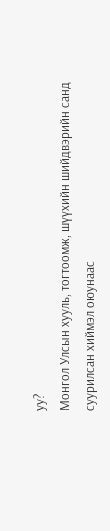уу?
Монгол Улсын хууль, тогтоомж, шүүхийн шийдвэрийн санд суурилсан хиймэл оюунаас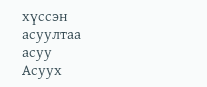хүссэн асуултаа асуу
Асуух